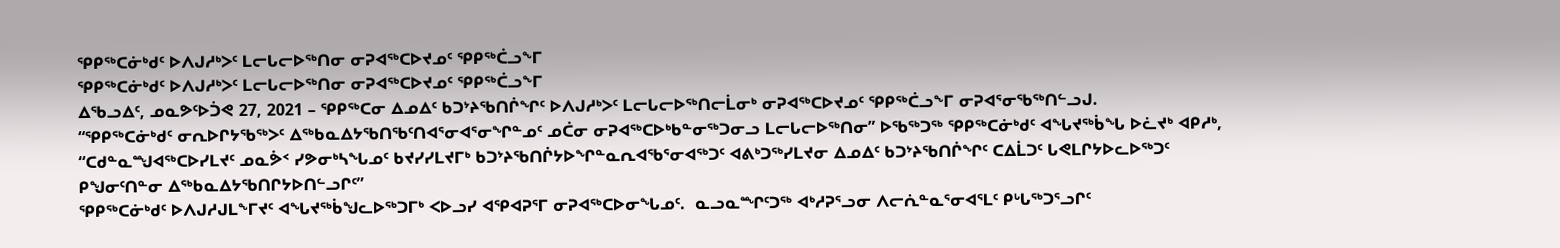ᕿᑭᖅᑕᓃᒃᑯᑦ ᐅᐱᒍᓱᒃᐳᑦ ᒪᓕᒐᓕᐅᖅᑎᓂ ᓂᕈᐊᖅᑕᐅᔪᓄᑦ ᕿᑭᖅᑖᓗᖕᒥ
ᕿᑭᖅᑕᓃᒃᑯᑦ ᐅᐱᒍᓱᒃᐳᑦ ᒪᓕᒐᓕᐅᖅᑎᓂ ᓂᕈᐊᖅᑕᐅᔪᓄᑦ ᕿᑭᖅᑖᓗᖕᒥ
ᐃᖃᓗᐃᑦ, ᓄᓇᕗᑦᐅᑑᕙ 27, 2021 – ᕿᑭᖅᑕᓂ ᐃᓄᐃᑦ ᑲᑐᔾᔨᖃᑎᒌᖏᑦ ᐅᐱᒍᓱᒃᐳᑦ ᒪᓕᒐᓕᐅᖅᑎᓕᒫᓂᒃ ᓂᕈᐊᖅᑕᐅᔪᓄᑦ ᕿᑭᖅᑖᓗᖕᒥ ᓂᕈᐊᕐᓂᖃᖅᑎᓪᓗᒍ.
“ᕿᑭᖅᑕᓃᒃᑯᑦ ᓂᕆᐅᒋᔭᖃᖅᐳᑦ ᐃᖅᑲᓇᐃᔭᖃᑎᖃᑦᑎᐊᕐᓂᐊᕐᓂᖏᓐᓄᑦ ᓄᑖᓂ ᓂᕈᐊᖅᑕᐅᒃᑲᓐᓂᖅᑐᓂᓗ ᒪᓕᒐᓕᐅᖅᑎᓂ” ᐅᖃᖅᑐᖅ ᕿᑭᖅᑕᓃᒃᑯᑦ ᐊᖓᔪᖅᑳᖓ ᐅᓛᔪᒃ ᐊᑭᓱᒃ, “ᑕᑯᓐᓇᙳᐊᖅᑕᐅᓯᒪᔪᑦ ᓄᓇᕘᑉ ᓯᕗᓂᒃᓴᖓᓄᑦ ᑲᔪᓯᓯᒪᔪᒥᒃ ᑲᑐᔾᔨᖃᑎᒌᔭᐅᖏᓐᓇᕆᐊᖃᕐᓂᐊᖅᑐᑦ ᐊᕕᒃᑐᖅᓯᒪᔪᓂ ᐃᓄᐃᑦ ᑲᑐᔾᔨᖃᑎᒌᖏᑦ ᑕᐃᒫᑐᑦ ᒐᕙᒪᒋᔭᐅᓚᐅᖅᑐᑦ ᑭᖑᓂᑦᑎᓐᓂ ᐃᖅᑲᓇᐃᔭᖃᑎᒋᔭᐅᑎᓪᓗᒋᑦ”
ᕿᑭᖅᑕᓃᒃᑯᑦ ᐅᐱᒍᓱᒍᒪᖕᒥᔪᑦ ᐊᖓᔪᖅᑳᖑᓚᐅᖅᑐᒥᒃ ᐸᐅᓗᓯ ᐊᕿᐊᕈᕐᒥ ᓂᕈᐊᖅᑕᐅᓂᖓᓄᑦ.  ᓇᓗᓇᙱᑦᑐᖅ ᐊᒃᓱᕈᕐᓗᓂ ᐱᓕᕇᓐᓇᕐᓂᐊᕐᒪᑦ ᑭᒡᒐᖅᑐᕐᓗᒋᑦ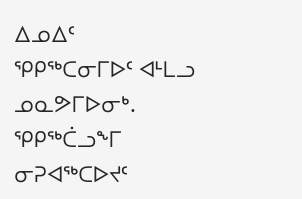ᐃᓄᐃᑦ ᕿᑭᖅᑕᓂᒥᐅᑦ ᐊᒻᒪᓗ ᓄᓇᕗᒥᐅᓂᒃ.
ᕿᑭᖅᑖᓗᖕᒥ ᓂᕈᐊᖅᑕᐅᔪᑦ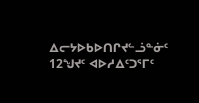ᐃᓕᔭᐅᑲᐅᑎᒋᔪᓪᓘᓐᓃᑦ 12ᖑᔪᑦ ᐊᐅᓱᐃᑦᑐᕐᒥᑦ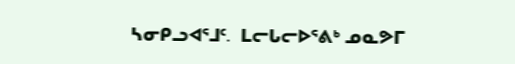ᓴᓂᑭᓗᐊᕐᒧᑦ.  ᒪᓕᒐᓕᐅᕐᕕᒃ ᓄᓇᕗᒥ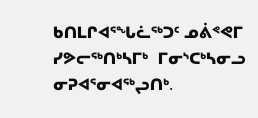ᑲᑎᒪᒋᐊᕐᖓᓛᖅᑐᑦ ᓄᕖᕝᕙᒥ ᓯᕗᓕᖅᑎᒃᓴᒥᒃ  ᒥᓂᔅᑕᒃᓴᓂᓗ ᓂᕈᐊᕐᓂᐊᖅᖢᑎᒃ.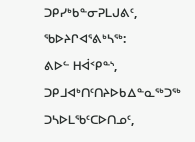ᑐᑭᓯᒃᑲᓐᓂᕈᒪᒍᕕᑦ, ᖃᐅᔨᒋᐊᕐᕕᒃᓴᖅ:
ᕕᐅᓪ ᕼᐋᑉᑭᓐᔅ,
ᑐᑭᒧᐊᒃᑎᑦᑎᔨᐅᑲᐃᓐᓇᖅᑐᖅ ᑐᓴᐅᒪᖃᑦᑕᐅᑎᓄᑦ,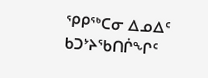ᕿᑭᖅᑕᓂ ᐃᓄᐃᑦ ᑲᑐᔾᔨᖃᑎᒌᖏᑦ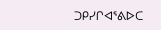ᑐᑭᓯᒋᐊᕐᕕᐅᑕ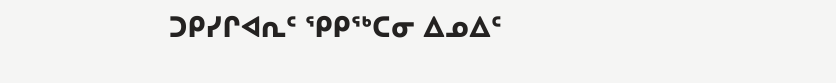ᑐᑭᓯᒋᐊᕆᑦ ᕿᑭᖅᑕᓂ ᐃᓄᐃᑦ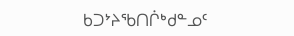ᑲᑐᔾᔨᖃᑎᒌᒃᑯᓐᓄᑦ